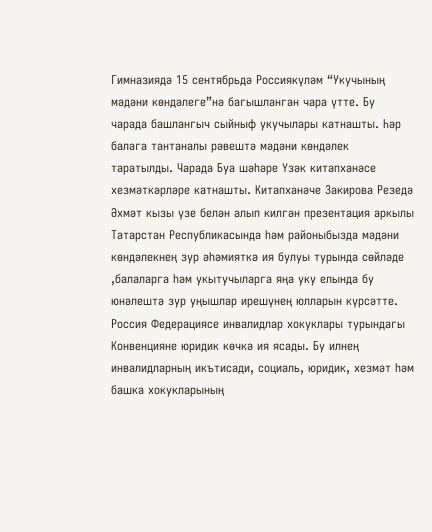Гимназиядә 15 сентябрьдә Россиякүләм “Укучының мәдәни көндәлеге”нә багышланган чара үтте. Бу чарада башлангыч сыйныф укучылары катнашты. Һәр балага тантаналы рәвештә мәдәни көндәлек таратылды. Чарада Буа шәһәре Үзәк китапханәсе хезмәткәрләре катнашты. Китапханәче Закирова Резедә Әхмәт кызы үзе белән алып килгән презентация аркылы Татарстан Республикасында һәм районыбызда мәдәни көндәлекнең зур әһәмияткә ия булуы турында сөйләде ,балаларга һәм укытучыларга яңа уку елында бу юнәлештә зур уңышлар ирешүнең юлларын күрсәтте.
Россия Федерациясе инвалидлар хокуклары турындагы Конвенцияне юридик көчкә ия ясады. Бу илнең инвалидларның икътисади, социаль, юридик, хезмәт һәм башка хокукларының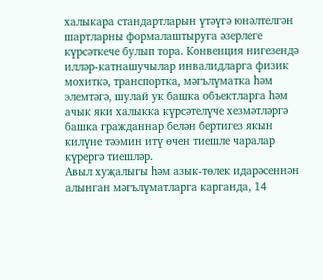халыкара стандартларын үтәүгә юнәлтелгән шартларны формалаштыруга әзерлеге күрсәткече булып тора. Конвенция нигезендә илләр-катнашучылар инвалидларга физик мохиткә, транспортка, мәгълүматка һәм элемтәгә, шулай ук башка объектларга һәм ачык яки халыкка күрсәтелүче хезмәтләргә башка гражданнар белән бертигез якын килүне тәэмин итү өчен тиешле чаралар күрергә тиешләр.
Авыл хуҗалыгы һәм азык-төлек идарәсеннән алынган мәгълүматларга карганда, 14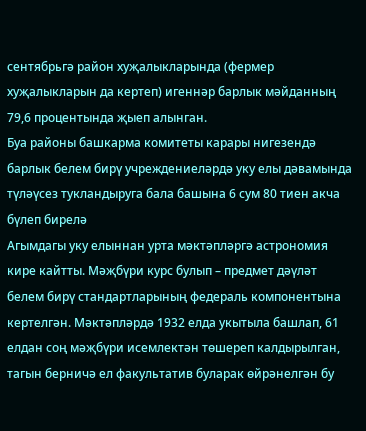сентябрьгә район хуҗалыкларында (фермер хуҗалыкларын да кертеп) игеннәр барлык мәйданның 79,6 процентында җыеп алынган.
Буа районы башкарма комитеты карары нигезендә барлык белем бирү учреждениеләрдә уку елы дәвамында түләүсез тукландыруга бала башына 6 сум 80 тиен акча бүлеп бирелә
Агымдагы уку елыннан урта мәктәпләргә астрономия кире кайтты. Мәҗбүри курс булып – предмет дәүләт белем бирү стандартларының федераль компонентына кертелгән. Мәктәпләрдә 1932 елда укытыла башлап, 61 елдан соң мәҗбүри исемлектән төшереп калдырылган, тагын берничә ел факультатив буларак өйрәнелгән бу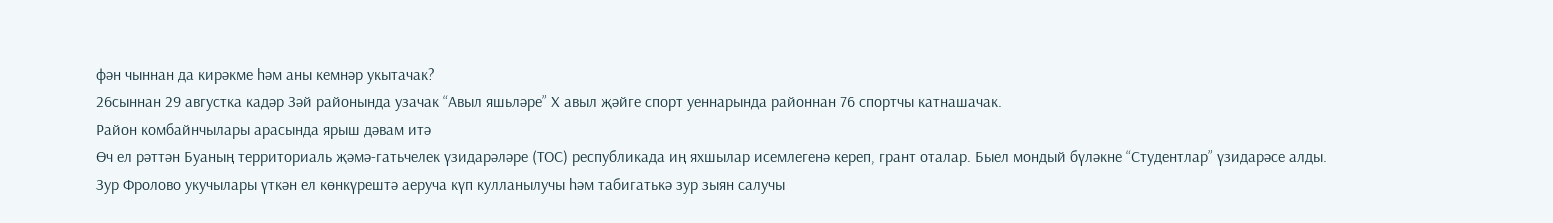фән чыннан да кирәкме һәм аны кемнәр укытачак?
26сыннан 29 августка кадәр Зәй районында узачак “Авыл яшьләре” Х авыл җәйге спорт уеннарында районнан 76 спортчы катнашачак.
Район комбайнчылары арасында ярыш дәвам итә
Өч ел рәттән Буаның территориаль җәмә-гатьчелек үзидарәләре (ТОС) республикада иң яхшылар исемлегенә кереп, грант оталар. Быел мондый бүләкне “Студентлар” үзидарәсе алды.
Зур Фролово укучылары үткән ел көнкүрештә аеруча күп кулланылучы һәм табигатькә зур зыян салучы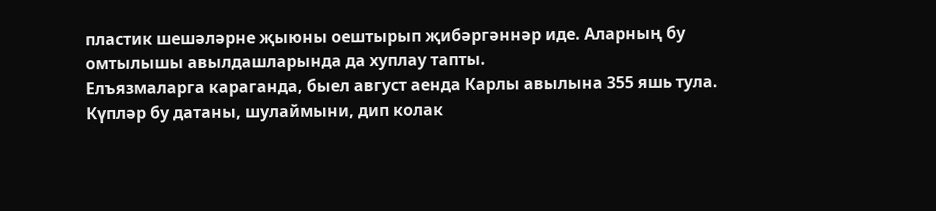пластик шешәләрне җыюны оештырып җибәргәннәр иде. Аларның бу омтылышы авылдашларында да хуплау тапты.
Елъязмаларга караганда, быел август аенда Карлы авылына 355 яшь тула. Күпләр бу датаны, шулаймыни, дип колак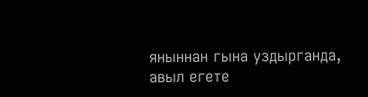яныннан гына уздырганда, авыл егете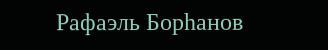Рафаэль Борһанов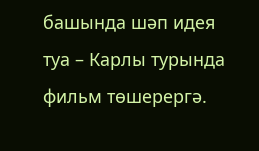башында шәп идея туа – Карлы турында фильм төшерергә.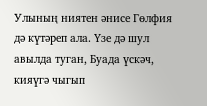Улының ниятен әнисе Гөлфия дә күтәреп ала. Үзе дә шул авылда туган, Буада үскәч, кияүгә чыгып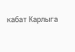кабат Карлыга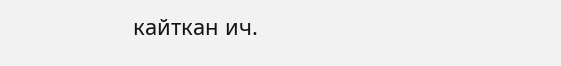кайткан ич.